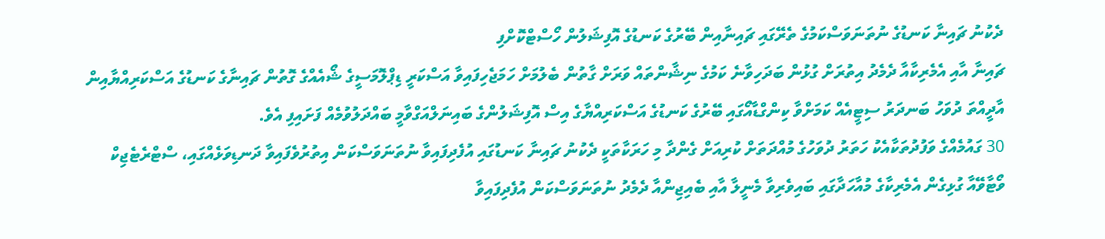ދެކުނު ޗައިނާ ކަނޑުގެ ނުތަނަވަސްކަމުގެ ތެރޭގައި ޗައިނާއިން ބޭރުގެ ކަނޑުގެ އޮފިޝަލުން ހޯސްޓްކޮށްފި
ޗައިނާ އާއި އެމެރިކާއާ ދެމެދު އިތުރަށް ގުޅުން ބަދަހިވާނެ ކަމުގެ ނިޝާންތައް ވަރަށް ގާތުން ބެލުމަށް ހަމަޖެހިފައިވާ އަސްކަރީ ޑިޕްލޮމަސީގެ ޝޯއެއްގެ ގޮތުން ޗައިނާގެ ކަނޑުގެ އަސްކަރިއްޔާއިން އާދީއްތަ ދުވަހު ބަނދަރު ސިޓީއެއް ކަމަށްވާ ކިންގްޑާއޯގައި ބޭރުގެ ކަނޑުގެ އަސްކަރިއްޔާގެ އިސް އޮފިޝަލުންގެ ބައިނަލްއަގްވާމީ ބައްދަލުވުމެއް ފަށައިފި އެވެ.
30 ގައުމެއްގެ ވަފުދުތަކާއެކު ހަތަރު ދުވަހުގެ މުއްދަތަށް ކުރިއަށް ގެންދާ މި ހަރަކާތަކީ ދެކުނު ޗައިނާ ކަނޑުގައި އުފެދިފައިވާ ނުތަނަވަސްކަން އިތުރުވެފައިވާ ދަނޑިވަޅެއްގައި، ސްޓްރެޓެޖިކް ވޯޓާވޭއާ ގުޅިގެން އެމެރިކާގެ މުއާހަދާގައި ބައިވެރިވާ މެނީލާ އާއި ބެއިޖިންއާ ދެމެދު ނުތަނަވަސްކަން އުފެދިފައިވާ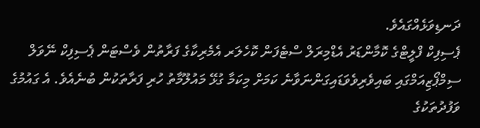ދަނޑިވަޅެއްގައެވެ.
ޕެސިފިކް ފްލީޓްގެ ކޮމާންޑަރު އެޑްމިރަލް ސްޓެފަން ކޮހެލަރ އެމެރިކާގެ ފަރާތުން ވެސްޓަން ޕެސިފިކް ނޭވަލް ސިމްޕޯޒިއަމްގައި ބައިވެރިވެވަޑައިގަންނަވާނެ ކަމަށް މިކަމާ ގުޅޭ މައުލޫމާތު ހުރި ފަރާތަކުން ބުނެއެވެ. އެ ގައުމުގެ ވަފުދުތަކުގެ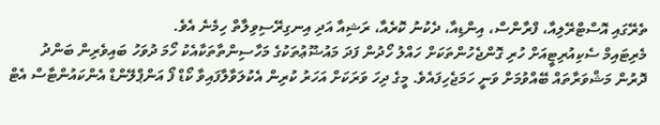ތެރޭގައި އޮސްޓްރޭލިއާ، ފްރާންސް، އިންޑިއާ، ދެކުނު ކޮރެއާ، ރަޝިއާ އަދި އިނގިރޭސިވިލާތް ހިމެނެ އެވެ.
މެރިޓައިމް ސެކިއުރިޓީއަށް ހުރި ގޮންޖެހުންތަކަށް ހައްލު ހޯދުން ފަދަ މައުޟޫޢުތަކުގެ މަހާސިންތާތަކާއެކު ހޯމަ ދުވަހު ބައިވެރިން ބަންދު ދޮރުން މަޝްވަރާތައް ބޭއްވުމަށް ވަނީ ހަމަޖެހިފައެވެ. މީގެ ދިހަ ވަރަކަށް އަހަރު ކުރިން އެކުލަވާލާފައިވާ ކޯޑް ފޯ އަންޕްލޭންޑް އެންކައުންޓާސް އެޓް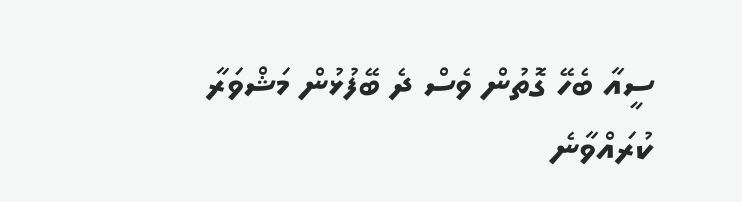ސީއާ ބެހޭ ގޮތުން ވެސް ދެ ބޭފުޅުން މަޝްވަރާ ކުރައްވާނެ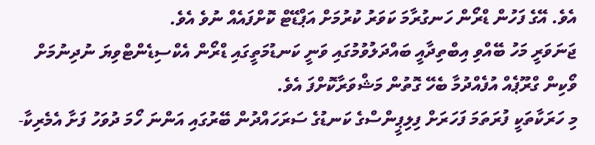އެވެ. އޭގެ ފަހުން ޑްރޯން ހަނގުރާމަ ކަވަރު ކުރުމަށް އަޕްޑޭޓް ކޮށްފައެއް ނުވެ އެވެ.
ޖަނަވަރީ މަހު ބޭއްވި އިބްތިދާއީ ބައްދަލުވުމުގައި ވަނީ ކަނޑުމަތީގައި ޑްރޯން އެކްސިޑެންޓްވިޔަ ނުދިނުމަށް ވޯކިން ގްރޫޕެއް އުފެއްދުމާ ބެހޭ ގޮތުން މަޝްވަރާކޮށްފަ އެވެ.
މި ހަރަކާތަކީ ފުރަތަމަ ފަހަރަށް ފިލިޕީންސްގެ ކަނޑުގެ ސަރަހައްދުން ބޭރުގައި އަންނަ ހޯމަ ދުވަހު ފަށާ އެމެރިކާ-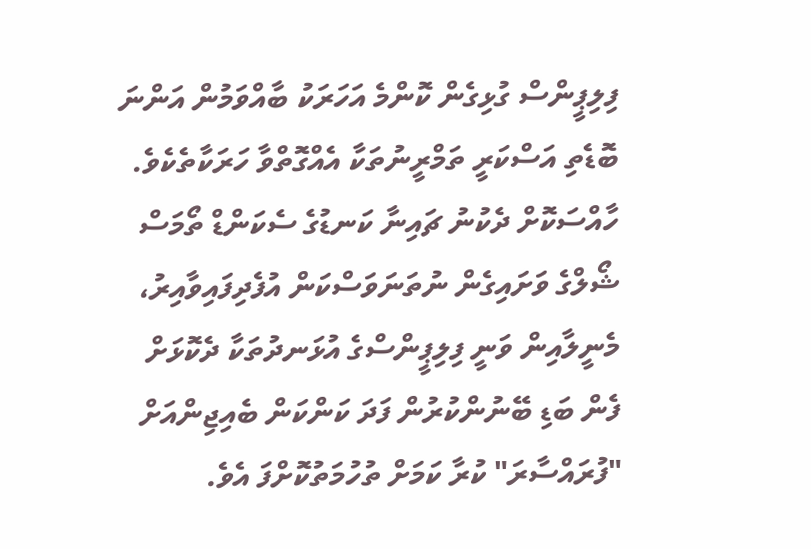ފިލިޕީންސް ގުޅިގެން ކޮންމެ އަހަރަކު ބާއްވަމުން އަންނަ ބޮޑެތި އަސްކަރީ ތަމްރީނުތަކާ އެއްގޮތްވާ ހަރަކާތެކެވެ.
ހާއްސަކޮށް ދެކުނު ޗައިނާ ކަނޑުގެ ސެކަންޑް ތޯމަސް ޝޯލްގެ ވަށައިގެން ނުތަނަވަސްކަން އުފެދިފައިވާއިރު، މެނީލާއިން ވަނީ ފިލިޕީންސްގެ އުޅަނދުތަކާ ދެކޮޅަށް ފެން ބަޑި ބޭނުންކުރުން ފަދަ ކަންކަން ބެއިޖިންއަށް "ފުރައްސާރަ" ކުރާ ކަމަށް ތުހުމަތުކޮށްފަ އެވެ.